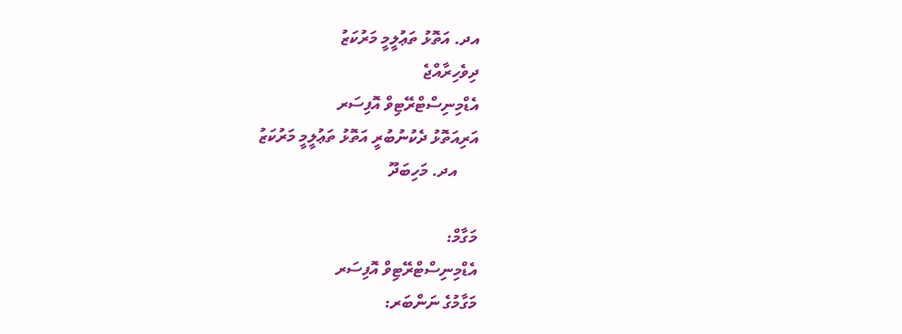އދ. އަތޮޅު ތަޢުލީމީ މަރުކަޒު
ދިވެހިރާއްޖެ
އެޑްމިނިސްޓްރޭޓިވް އޮފިސަރ
އަރިއަތޮޅު ދެކުނުބުރީ އަތޮޅު ތަޢުލީމީ މަރުކަޒު
     އދ. މަހިބަދޫ

މަގާމް:
އެޑްމިނިސްޓްރޭޓިވް އޮފިސަރ
މަގާމުގެ ނަންބަރ: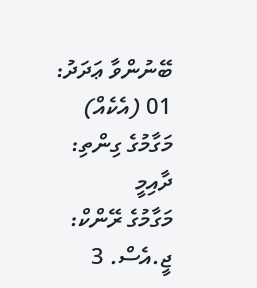ބޭނުންވާ ޢަދަދު:
01 (އެކެއް)
މަގާމުގެ ގިންތި:
ދާއިމީ
މަގާމުގެ ރޭންކް:
ޖީ.އެސް. 3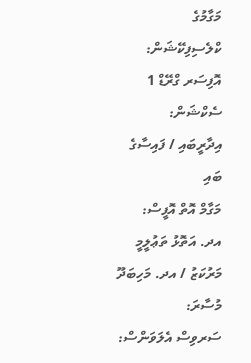މަގާމުގެ ކްލެސިފިކޭޝަން:
އޮފިސަރ ގްރޭޑް 1
ސެކްޝަން:
އިދާރީބައި / ފައިސާގެ ބައި
މަގާމް އޮތް އޮފީސް:
އދ. އަތޮޅު ތަޢުލީމީ މަރުކަޒު / އދ. މަހިބަދޫ
މުސާރަ:
ސަރވިސް އެލަވަންސް: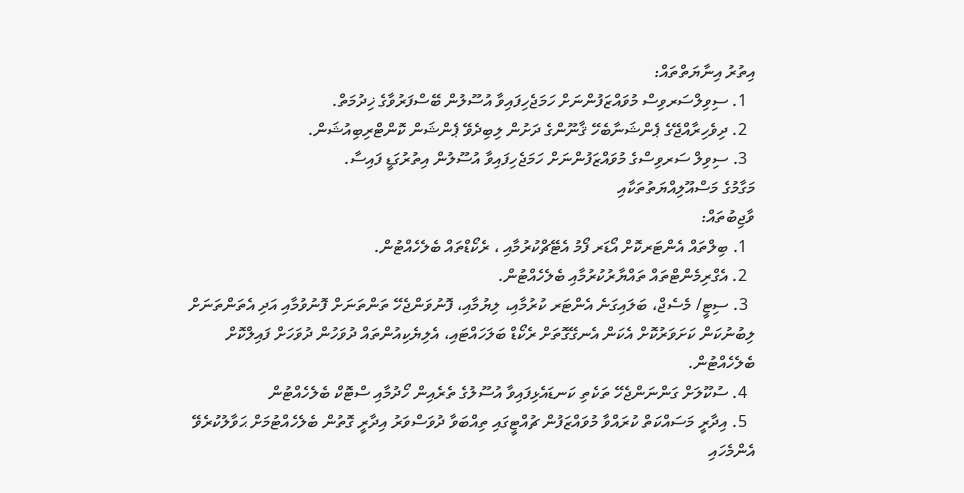އިތުރު އިނާޔަތްތައް:
  1. ސިވިލްސަރވިސް މުވައްޒަފުންނަށް ހަމަޖެހިފައިވާ އުސޫލުން ބޭސްފަރުވާގެ ޚިދުމަތް.
  2. ދިވެހިރާއްޖޭގެ ޕެންޝަނާބެހޭ ޤާނޫންގެ ދަށުން ލިބިދެވޭ ޕެންޝަން ކޮންޓްރިބިއުޝަން.
  3. ސިވިލް ސަރވިސްގެ މުވައްޒަފުންނަށް ހަމަޖެހިފައިވާ އުސޫލުން އިތުރުގަޑީ ފައިސާ.
މަގާމުގެ މަސްއޫލިއްޔަތުތަކާއި
ވާޖިބުތައް:
  1. ބިލްތައް އެންޓަރކޮށް އޯޑަރ ފޯމު އެޓޭޗްކުރުމާއި ، ރެކޯޑްތައް ބެލެހެއްޓުން.
  2. އެގްރިމެންޓްތައް ތައްޔާރުކުރުމާއި ބެލެހެއްޓުން.
  3. ސިޓީ/ މެސެޖް، ބަލައިގަނެ އެންޓަރ ކުރުމާއި، ލިޔުމާއި، ފޮނުވަންޖެހޭ ތަންތަނަށް ފޮނުވުމާއި އަދި އެތަންތަނަށް ލިބުނުކަން ކަށަވަރުކޮށް އެކަން އެނގޭގޮތަށް ރެކޯޑް ބަލަހައްޓައި، އެލިޔެކިއުންތައް ދުވަހުން ދުވަހަށް ފައިލްކޮށް ބެލެހެއްޓުން.
  4. ސުކޫލަށް ގަންނަންޖެހޭ ތަކެތި ކަނޑައެޅިފައިވާ އުސޫލުގެ ތެރެއިން ހޯދުމާއި ސްޓޮކް ބެލެހެއްޓުން
  5. އިދާރީ މަސައްކަތް ކުރައްވާ މުވައްޒަފުން ޗުއްޓީގައި ތިއްބަވާ ދުވަސްވަރު އިދާރީ ގޮތުން ބެލެހެއްޓުމަށް ޙަވާލުކުރެވޭ އެންމެހައި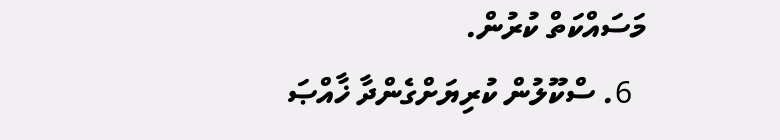މަސައްކަތް ކުރުން.
  6. ސްކޫލުން ކުރިޔަށްގެންދާ ޚާއްޞަ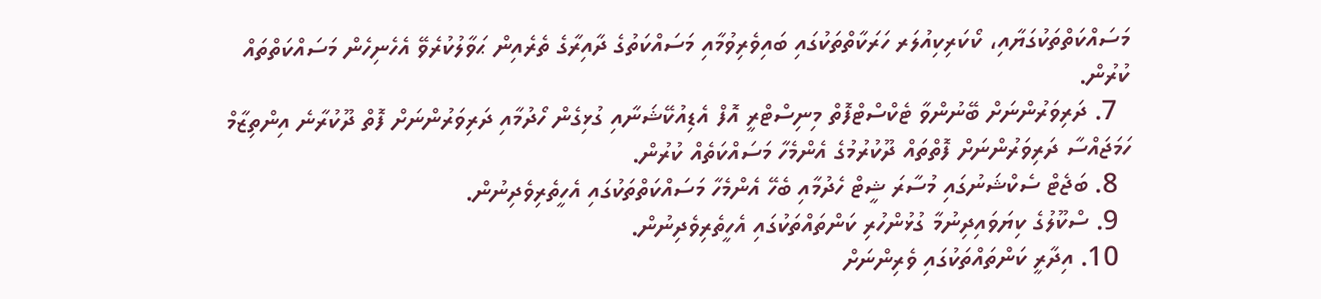މަސައްކަތްތަކުގަޔާއި، ކޯކަރިކިއުލަރ ހަރަކާތްތަކުގައި ބައިވެރިވުމާއި މަސައްކަތުގެ ދާއިރާގެ ތެރެއިން ޙަވާލުކުރެވޭ އެހެނިހެން މަސައްކަތްތައް ކުރުން.
  7. ދަރިވަރުންނަށް ބޭނުންވާ ޓެކްސްޓްފޮތް މިނިސްޓްރީ އޮފް އެޑިއުކޭޝަނާއި ގުޅިގެން ހޯދުމާއި ދަރިވަރުންނަށް ފޮތް ދޫކުރާނެ އިންތިޒާމް ހަމަޖައްސާ ދަރިވަރުންނަށް ފޮތްތައް ދޫކުރުމުގެ އެންމެހާ މަސައްކަތެއް ކުރުން.
  8. ބަޖެޓް ސެކްޝަނުގައި މުސާރަ ޝީޓް ހެދުމާއި ބެހޭ އެންމެހާ މަސައްކަތްތަކުގައި އެހީތެރިވެދިނުން.
  9. ސްކޫލުގެ ކިޔަވައިދިނުމާ ގުޅުންހުރި ކަންތައްތަކުގައި އެހީތެރިވެދިނުން.
  10. އިދާރީ ކަންތައްތަކުގައި ވެރިންނަށް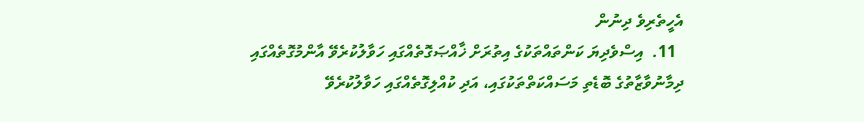އެހީތެރިވެ ދިނުން
  11.  އިސްވެދިޔަ ކަންތައްތަކުގެ އިތުރަށް ޚާއްޞަގޮތެއްގައި ހަވާލުކުރެވޭ އާންމުގޮތެއްގައި ދިމާނުވާޒާތުގެ ބޮޑެތި މަސައްކަތްތަކުގައި، އަދި ކުއްލިގޮތެއްގައި ހަވާލުކުރެވޭ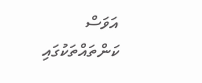އަވަސް ކަންތައްތަކުގައި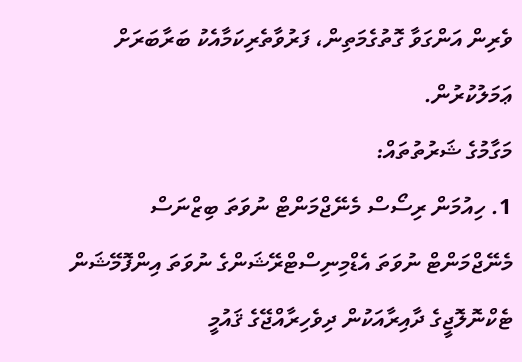ވެރިން އަންގަވާ ގޮތުގެމަތިން، ފަރުވާތެރިކަމާއެކު ބަރާބަރަށް ޢަމަލުކުރުން.
މަގާމުގެ ޝަރުތުތައް:
1. ހިއުމަން ރިސޯސް މެނޭޖްމަންޓް ނުވަތަ ބިޒްނަސް މެނޭޖްމަންޓް ނުވަތަ އެޑްމިނިސްޓްރޭޝަންގެ ނުވަތަ އިންފޮމޭޝަން ޓެކްނޮލޮޖީގެ ދާއިރާއަކުން ދިވެހިރާއްޖޭގެ ޤައުމީ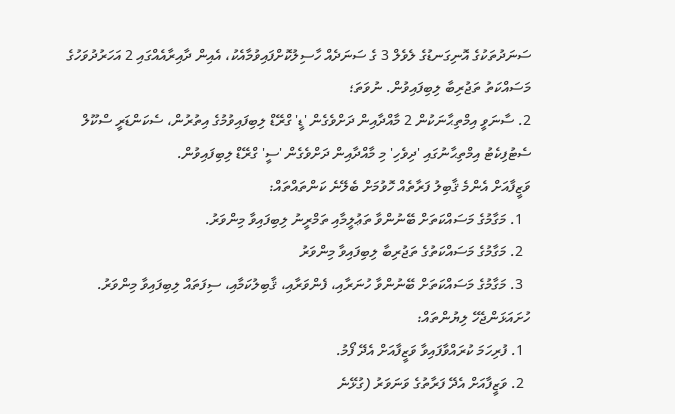ސަނަދުތަކުގެ އޮނިގަނޑުގެ ލެވެލް 3 ގެ ސަނަދެއް ހާސިލުކޮށްފައިވުމާއެކު، އެއިން ދާއިރާއެއްގައި 2 އަހަރުދުވަހުގެ މަސައްކަތު ތަޖުރިބާ ލިބިފައިވުން. ނުވަތަ؛
2. ސާނަވީ އިމްތިޙާނަކުން 2 މާއްދާއިން ދަށްވެގެން 'ޑީ' ގްރޭޑް ލިބިފައިވުމުގެ އިތުރުން، ސެކަންޑަރީ ސްކޫލް ސެޓުފިކެޓު އިމްތިޙާނުގައި 'ދިވެހި' މި މާއްދާއިން ދަށްވެގެން 'ސީ' ގްރޭޑް ލިބިފައިވުން.
ވަޒީފާއަށް އެންމެ ޤާބިލު ފަރާތެއް ހޮވުމަށް ބެލޭނެ ކަންތައްތައް:
  1. މަގާމުގެ މަސައްކަތަށް ބޭނުންވާ ތަޢުލީމާއި ތަމްރީނު ލިބިފައިވާ މިންވަރު.
  2. މަގާމުގެ މަސައްކަތުގެ ތަޖުރިބާ ލިބިފައިވާ މިންވަރު
  3. މަގާމުގެ މަސައްކަތަށް ބޭނުންވާ ހުނަރާއި، ފެންވަރާއި، ޤާބިލުކަމާއި، ސިފަތައް ލިބިފައިވާ މިންވަރު.
ހުށައަޅަންޖެހޭ ލިޔުންތައް:
  1. ފުރިހަމަ ކުރައްވާފައިވާ ވަޒީފާއަށް އެދޭ ފޯމު.
  2. ވަޒީފާއަށް އެދޭ ފަރާތުގެ ވަނަވަރު (ގުޅޭނެ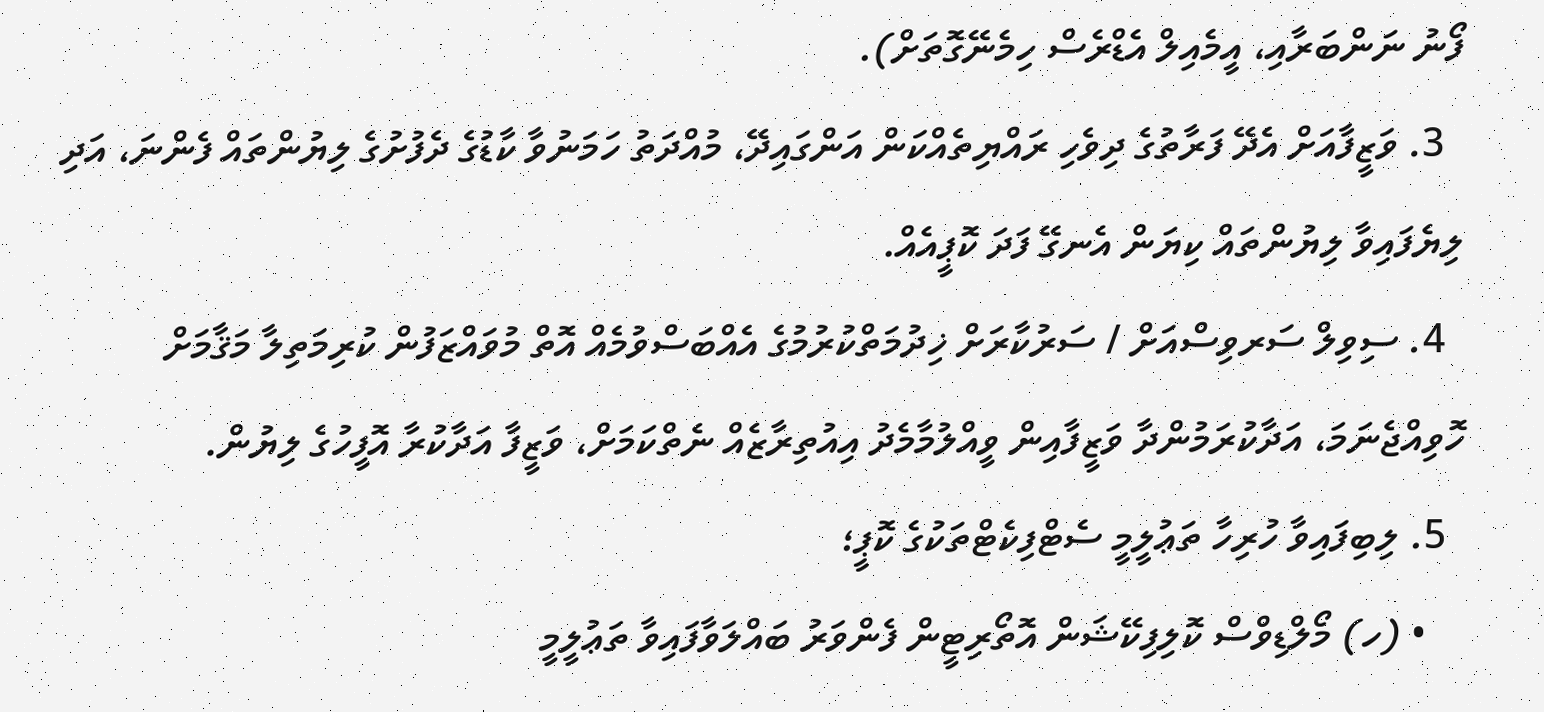ފޯނު ނަންބަރާއި، އީމެއިލް އެޑްރެސް ހިމެނޭގޮތަށް).
  3. ވަޒީފާއަށް އެދޭ ފަރާތުގެ ދިވެހި ރައްޔިތެއްކަން އަންގައިދޭ، މުއްދަތު ހަމަނުވާ ކާޑުގެ ދެފުށުގެ ލިޔުންތައް ފެންނަ، އަދި ލިޔެފައިވާ ލިޔުންތައް ކިޔަން އެނގޭ ފަދަ ކޮޕީއެއް.
  4. ސިވިލް ސަރވިސްއަށް / ސަރުކާރަށް ޚިދުމަތްކުރުމުގެ އެއްބަސްވުމެއް އޮތް މުވައްޒަފުން ކުރިމަތިލާ މަޤާމަށް ހޮވިއްޖެނަމަ، އަދާކުރަމުންދާ ވަޒީފާއިން ވީއްލުމާމެދު އިއުތިރާޒެއް ނެތްކަމަށް، ވަޒީފާ އަދާކުރާ އޮފީހުގެ ލިޔުން.
  5. ލިބިފައިވާ ހުރިހާ ތަޢުލީމީ ސެޓްފިކެޓްތަކުގެ ކޮޕީ؛
    • (ހ) މޯލްޑިވްސް ކޮލިފިކޭޝަން އޮތޯރިޓީން ފެންވަރު ބައްލަވާފައިވާ ތަޢުލީމީ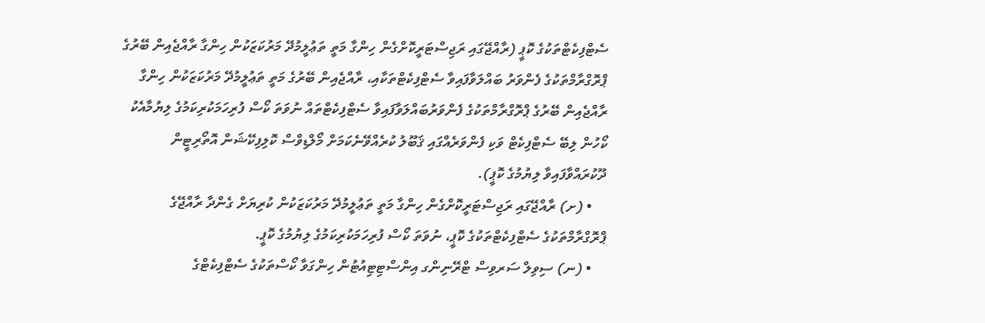ސެޓްފިކެޓްތަކުގެ ކޮޕީ (ރާއްޖޭގައި ރަޖިސްޓަރީކޮށްގެން ހިންގާ މަތީ ތަޢުލީމުދޭ މަރުކަޒަކުން ހިންގާ ރާއްޖެއިން ބޭރުގެ ޕްރޮގްރާމްތަކުގެ ފެންވަރު ބައްލަވާފައިވާ ސެޓްފިކެޓްތަކާއި، ރާއްޖެއިން ބޭރުގެ މަތީ ތަޢުލީމުދޭ މަރުކަޒަކުން ހިންގާ ރާއްޖެއިން ބޭރުގެ ޕްރޮގްރާމްތަކުގެ ފެންވަރުބައްލަވާފައިވާ ސެޓްފިކެޓްތައް ނުވަތަ ކޯސް ފުރިހަމަކުރިކަމުގެ ލިޔުމާއެކު ކޯހުން ލިބޭ ސެޓްފިކެޓް ވަކި ފެންވަރެއްގައި ޤަބޫލު ކުރެއްވޭނެކަމަށް މޯލްޑިވްސް ކޮލިފިކޭޝަން އޮތޯރިޓީން ދޫކުރައްވާފައިވާ ލިޔުމުގެ ކޮޕީ).
    • (ށ) ރާއްޖޭގައި ރަޖިސްޓަރީކޮށްގެން ހިންގާ މަތީ ތަޢުލީމުދޭ މަރުކަޒަކުން ކުރިޔަށް ގެންދާ ރާއްޖޭގެ ޕްރޮގްރާމްތަކުގެ ސެޓްފިކެޓްތަކުގެ ކޮޕީ، ނުވަތަ ކޯސް ފުރިހަމަކުރިކަމުގެ ލިޔުމުގެ ކޮޕީ.
    • (ނ) ސިވިލް ސަރވިސް ޓްރޭނިންގ އިންސްޓިޓިއުޓުން ހިންގަވާ ކޯސްތަކުގެ ސެޓްފިކެޓްގެ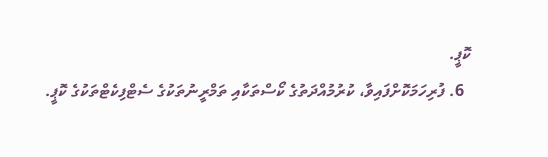ކޮޕީ.
  6. ފުރިހަމަކޮށްފައިވާ، ކުރުމުއްދަތުގެ ކޯސްތަކާއި ތަމްރީނުތަކުގެ ސެޓްފިކެޓްތަކުގެ ކޮޕީ.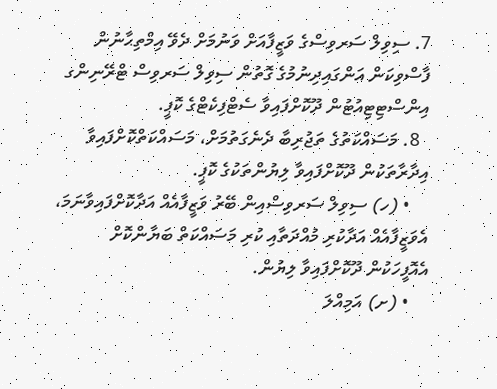7. ސިވިލް ސަރވިސްގެ ވަޒީފާއަށް ވަނުމަށް ދެވޭ އިމްތިޙާނުން ފާސްވިކަން އަންގައިދިނުމުގެ ގޮތުން ސިވިލް ސަރވިސް ޓްރޭނިންގ އިންސްޓިޓިއުޓުން ދޫކޮށްފައިވާ ސެޓްފިކެޓްގެ ކޮޕީ.
  8. މަސައްކަތުގެ ތަޖުރިބާ ދެނެގަތުމަށް، މަސައްކަތްކޮށްފައިވާ އިދާރާތަކުން ދޫކޮށްފައިވާ ލިޔުންތަކުގެ ކޮޕީ.
    • (ހ) ސިވިލް ސަރވިސްއިން ބޭރު ވަޒީފާއެއް އަދާކޮށްފައިވާނަމަ، އެވަޒީފާއެއް އަދާކުރި މުއްދަތާއި ކުރި މަސައްކަތް ބަޔާންކޮށް އެއޮފީހަކުން ދޫކޮށްފައިވާ ލިޔުން.
    • (ށ) އަމިއްލަ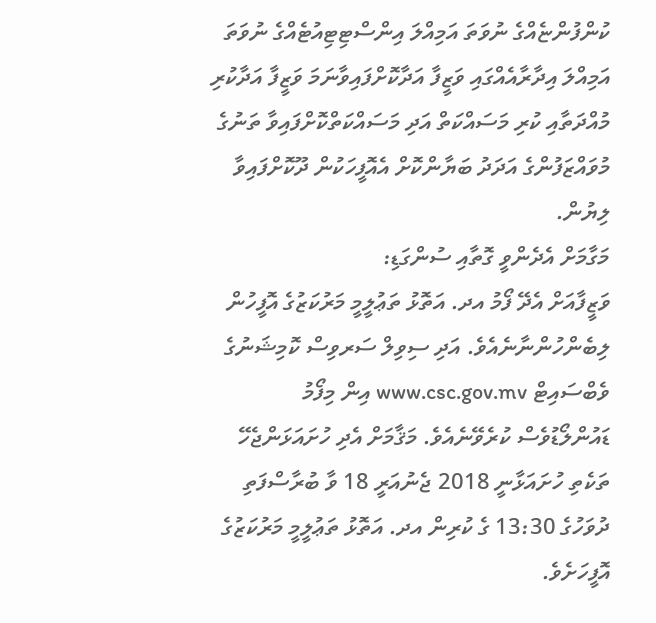ކުންފުންޏެއްގެ ނުވަތަ އަމިއްލަ އިންސްޓިޓިއުޓެއްގެ ނުވަތަ އަމިއްލަ އިދާރާއެއްގައި ވަޒީފާ އަދާކޮށްފައިވާނަމަ ވަޒީފާ އަދާކުރި މުއްދަތާއި ކުރި މަސައްކަތް އަދި މަސައްކަތްކޮށްފައިވާ ތަނުގެ މުވައްޒަފުންގެ އަދަދު ބަޔާންކޮށް އެއޮފީހަކުން ދޫކޮށްފައިވާ ލިޔުން.
މަގާމަށް އެދެންވީ ގޮތާއި ސުންގަޑި:
ވަޒީފާއަށް އެދޭ ފޯމު އދ. އަތޮޅު ތަޢުލީމީ މަރުކަޒުގެ އޮފީހުން ލިބެންހުންނާނެއެވެ. އަދި ސިވިލް ސަރވިސް ކޮމިޝަނުގެ ވެބްސައިޓް www.csc.gov.mv އިން މިފޯމު ޑައުންލޯޑުވެސް ކުރެވޭނެއެވެ. މަޤާމަށް އެދި ހުށައަޅަންޖެހޭ ތަކެތި ހުށައަޅާނީ 2018 ޖެނުއަރީ 18 ވާ ބުރާސްފަތި ދުވަހުގެ 13:30 ގެ ކުރިން އދ. އަތޮޅު ތަޢުލީމީ މަރުކަޒުގެ އޮފީހަށެވެ.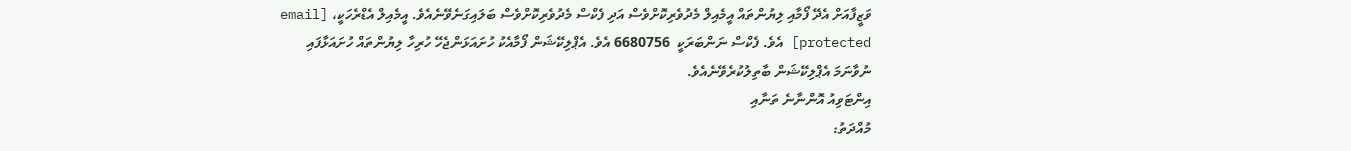ވަޒީފާއަށް އެދޭ ފޯމާއި ލިޔުންތައް އީމެއިލް މެދުވެރިކޮށްވެސް އަދި ފެކްސް މެދުވެރިކޮށްވެސް ބަލައިގަނެވޭނެއެވެ. އީމެއިލް އެޑްރެހަކީ، [email protected] އެވެ. ފެކްސް ނަންބަރަކީ  6680756 އެވެ. އެޕްލިކޭޝަން ފޯމާއެކު ހުށައަޅަންޖެހޭ ހުރިހާ ލިޔުންތައް ހުށައަޅާފައި ނުވާނަމަ އެޕްލިކޭޝަން ބާތިލުކުރެވޭނެއެވެ.
އިންޓަވިއު އޮންނާނެ ތަނާއި
މުއްދަތު: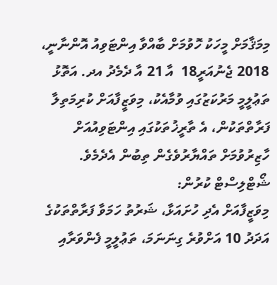މިމަޤާމަށް މީހަކު ހޮވުމަށް ބާއްވާ އިންޓަވިއު އޮންނާނީ، 2018 ޖެނުއަރީ18  އާ 21 އާ ދެމެދު އދ. އަތޮޅު ތަޢުލީމީ މަރުކަޒުގައި ވުމާއެކު، މިވަޒީފާއަށް ކުރިމަތިލާ ފަރާތްތަކުން، އެ ތާރީޚުތަކުގައި އިންޓަވިއުއަށް ހާޒިރުވުމަށް ތައްޔާރުވެގެން ތިބުން އެދެމެވެ.
ޝޯޓްލިސްޓް ކުރުން:
މިވަޒީފާއަށް އެދި ހުށައަޅާ، ޝަރުތު ހަމަވާ ފަރާތްތަކުގެ އަދަދު 10 އަށްވުރެ ގިނަނަމަ، ތަޢުލީމީ ފެންވަރާއި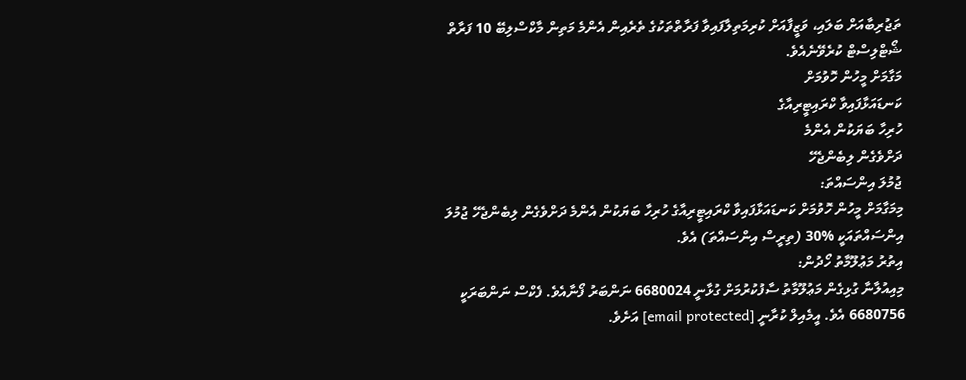ތަޖުރިބާއަށް ބަލައި، ވަޒީފާއަށް ކުރިމަތިލާފައިވާ ފަރާތްތަކުގެ ތެރެއިން އެންމެ މަތިން މާކްސްލިބޭ 10 ފަރާތް ޝޯޓްލިސްޓް ކުރެވޭނެއެވެ.
މަގާމަށް މީހުން ހޮވުމަށް
ކަނޑައަޅާފައިވާ ކްރައިޓީރިއާގެ
ހުރިހާ ބަޔަކުން އެންމެ
ދަށްވެގެން ލިބެންޖެހޭ
ޖުމުލަ އިންސައްތަ:
މިމަގާމަށް މީހުން ހޮވުމަށް ކަނޑައަޅާފައިވާ ކްރައިޓީރިއާގެ ހުރިހާ ބަޔަކުން އެންމެ ދަށްވެގެން ލިބެންޖެހޭ ޖުމުލަ އިންސައްތައަކީ %30 (ތިރީސް އިންސައްތަ) އެވެ.
އިތުރު މަޢުލޫމާތު ހޯދުން:
މިއިއުލާނާ ގުޅިގެން މަޢުލޫމާތު ސާފުކުރުމަށް ގުޅާނީ 6680024 ނަންބަރު ފޯނާއެވެ. ފެކްސް ނަންބަރަކީ 6680756 އެވެ. އީމެއިލް ކުރާނީ [email protected] އަށެވެ.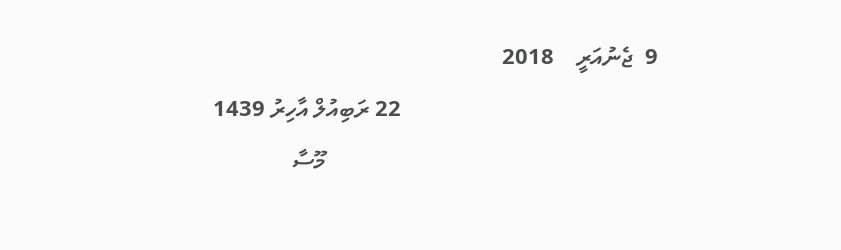9  ޖެނުއަރީ    2018
                                             22 ރަބިއުލް އާހިރު 1439
                                                          މޫސާ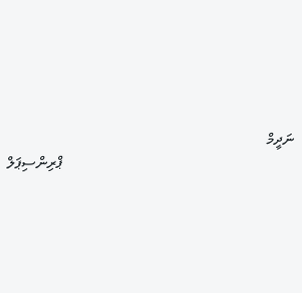ނަދީމް
                                                                ޕްރިންސިޕަލް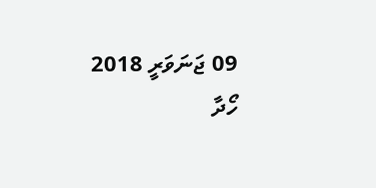09 ޖަނަވަރީ 2018
ހޯދާ